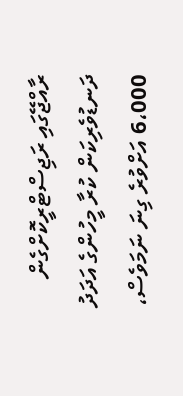ރާއްޖޭގައި ރަޖިސްޓްރީކޮށްގެން ދަނޑުވެރިކަން ކުރާ މީހުންގެ އަދަދު 6،000 އަށްވުރެ ގިނަ ނަމަވެސް،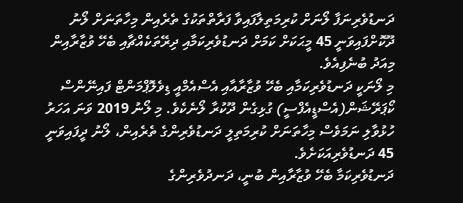ދަނޑުވެރިނަފާ ލޯނަށް ކުރިމަތިލާފައިވާ ފަރާތްތަކުގެ ތެރެއިން މިހާތަނަށް ލޯނު ދޫކޮށްފައިވަނީ 45 މީޙަކަށް ކަމަށް ދަނޑުވެރިކަމާއި ދިރޭތަކެއްޗާއި ބެހޭ ވުޒާރާއިން މިއަދު ބުނެފިއެވެ.
މި ލޯނަކީ ދަނޑުވެރިކަމާއި ބެހޭ ވުޒާރާއާއި އެސްއެމްއީ ޑިވެލޮޕްމަންޓް ފައިނޭންސް ކޯޕަރޭޝަން(އެސްޑީއެފްސީ) ގުޅިގެން ދޫކުރާ ލޯނެކެވެ. މި ލޯނު 2019 ވަނަ އަހަރު ހުޅުވާލި ނަމަވެސް މިހާތަނަށް ކުރިމަތިލީ ދަނޑުވެރިންގެ ތެރެއިން، ލޯނު ދީފައިވަނީ 45 ދަނޑުވެރިއަކަށެވެ.
ދަނޑުވެރިކަމާ ބެހޭ ވުޒާރާއިން ބުނީ، ދަނދުވެރިންގެ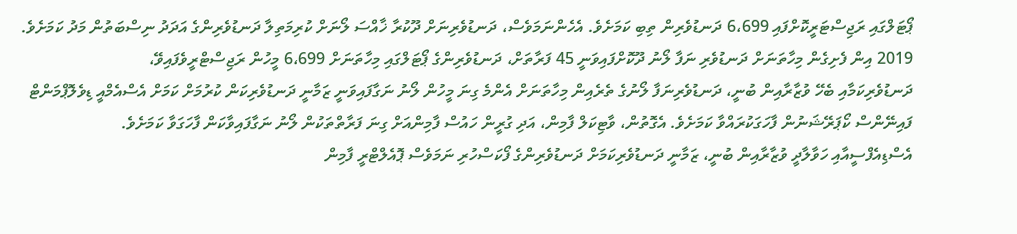ޕޯޓަލްގައި ރަޖިސްޓަރީކޮށްފައި 6،699 ދަނޑުވެރިން ތިބި ކަމަށެވެ. އެހެންނަމަވެސް، ދަނޑުވެރިނަށް ދޫކުރާ ޚާއްސަ ލޯނަށް ކުރިމަތިލާ ދަނޑުވެރިންގެ އަދަދު ނިސްބަތުން މަދު ކަމަށެވެ.
2019 އިން ފެށިގެން މިހާތަނަށް ދަނޑުވެރި ނަފާ ލޯނު ދޫކޮށްފައިވަނީ 45 ފަރާތަށް، ދަނޑުވެރިންގެ ޕޯޓަލްގައި މިހާތަނަށް 6،699 މީހުން ރަޖިސްޓްރީވެފައިވޭ،
ދަނޑުވެރިކަމާއި ބެހޭ ވުޒާރާއިން ބުނީ، ދަނޑުވެރިނަފާ ލޯނުގެ ތެރެއިން މިހާތަނަށް އެންމެ ގިނަ މީހުން ލޯނު ނަގާފައިވަނީ ޒަމާނީ ދަނޑުވެރިކަން ކުރުމަށް ކަމަށް އެސްއެމްއީ ޑިވެލޮޕްމަންޓް ފައިނޭންސް ކޯޕަރޭޝަނުން ފާހަގަކުރައްވާ ކަމަށެވެ. އެގޮތުން، ވާޓިކަލް ފާމިން، އަދި ގުރީން ހައުސް ފާމިންއަށް ގިނަ ފަރާތްތަކުން ލޯނު ނަގާފައިވާކަން ފާހަގަވާ ކަމަށެވެ.
އެސްޑިއެފްސީއާއި ހަވާލާދީ ވުޒާރާއިން ބުނީ، ޒަމާނީ ދަނޑުވެރިކަމަށް ދަނޑުވެރިންގެ ފޯކަސްހުރި ނަމަވެސް ޕޮއެލްޓްރީ ފާމިން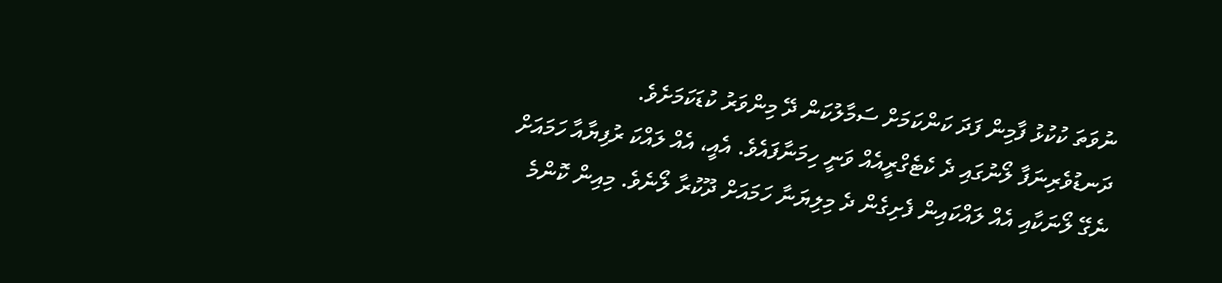ނުވަތަ ކުކުޅު ފާމިން ފަދަ ކަންކަމަށް ސަމާލުކަން ދޭ މިންވަރު ކުޑަކަމަށެވެ.
ދަނޑުވެރިނަފާ ލޯނުގައި ދެ ކެޓެގްރީއެއް ވަނީ ހިމަނާފައެވެ. އެއީ، އެއް ލައްކަ ރުފިޔާއާ ހަމައަށް ނެގޭ ލޯނަކާއި އެއް ލައްކައިން ފެށިގެން ދެ މިލިޔަނާ ހަމައަށް ދޫކުރާ ލޯނެވެ. މިއިން ކޮންމެ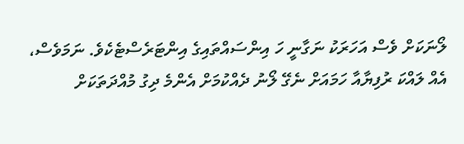ލޯނަކަށް ވެސް އަހަރަކު ނަގާނީ ހަ އިންސައްތައިގެ އިންޓަރެސްޓެކެވެ. ނަމަވެސް، އެއް ލައްކަ ރުފިޔާއާ ހަމައަށް ނެގޭ ލޯނު ދެއްކުމަށް އެންމެ ދިގު މުއްދަތަކަށް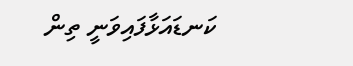ކަނޑައަޅާފައިވަނީ ތިން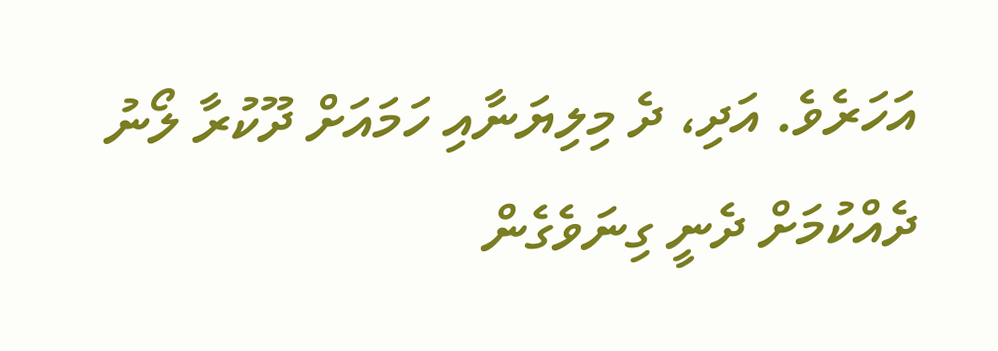އަހަރެވެ. އަދި، ދެ މިލިޔަނާއި ހަމައަށް ދޫކުރާ ލޯނު ދެއްކުމަށް ދެނީ ގިނަވެގެން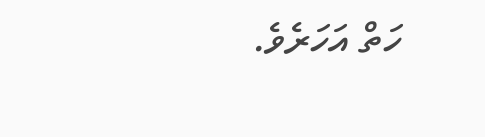ހަތް އަހަރެވެ.